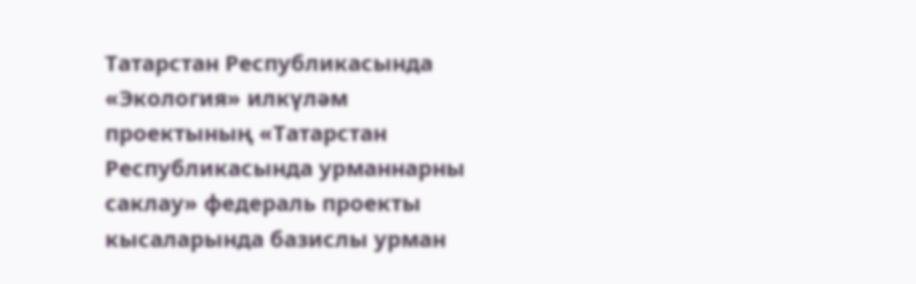Татарстан Республикасында «Экология» илкүләм проектының «Татарстан Республикасында урманнарны саклау» федераль проекты кысаларында базислы урман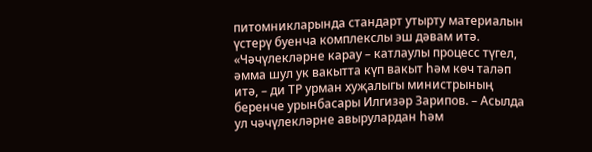питомникларында стандарт утырту материалын үстерү буенча комплекслы эш дәвам итә.
«Чәчүлекләрне карау – катлаулы процесс түгел, әмма шул ук вакытта күп вакыт һәм көч таләп итә, – ди ТР урман хуҗалыгы министрының беренче урынбасары Илгизәр Зарипов. – Асылда ул чәчүлекләрне авырулардан һәм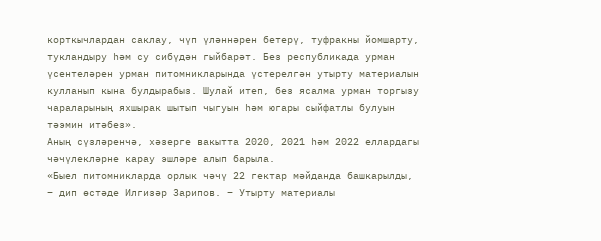корткычлардан саклау, чүп үләннәрен бетерү, туфракны йомшарту, тукландыру һәм су сибүдән гыйбарәт. Без республикада урман үсентеләрен урман питомникларында үстерелгән утырту материалын кулланып кына булдырабыз. Шулай итеп, без ясалма урман торгызу чараларының яхшырак шытып чыгуын һәм югары сыйфатлы булуын тәэмин итәбез».
Аның сүзләренчә, хәзерге вакытта 2020, 2021 һәм 2022 еллардагы чәчүлекләрне карау эшләре алып барыла.
«Быел питомникларда орлык чәчү 22 гектар мәйданда башкарылды, – дип өстәде Илгизәр Зарипов. – Утырту материалы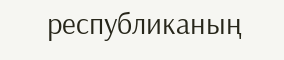республиканың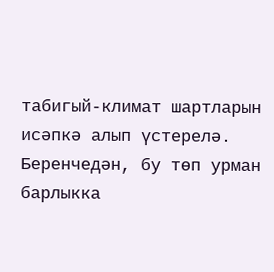табигый-климат шартларын исәпкә алып үстерелә. Беренчедән, бу төп урман барлыкка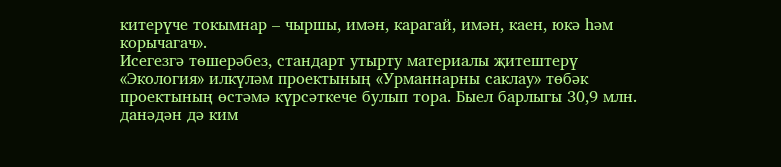китерүче токымнар – чыршы, имән, карагай, имән, каен, юкә һәм корычагач».
Исегезгә төшерәбез, стандарт утырту материалы җитештерү «Экология» илкүләм проектының «Урманнарны саклау» төбәк проектының өстәмә күрсәткече булып тора. Быел барлыгы 30,9 млн. данәдән дә ким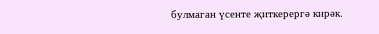булмаган үсенте җиткерергә кирәк.